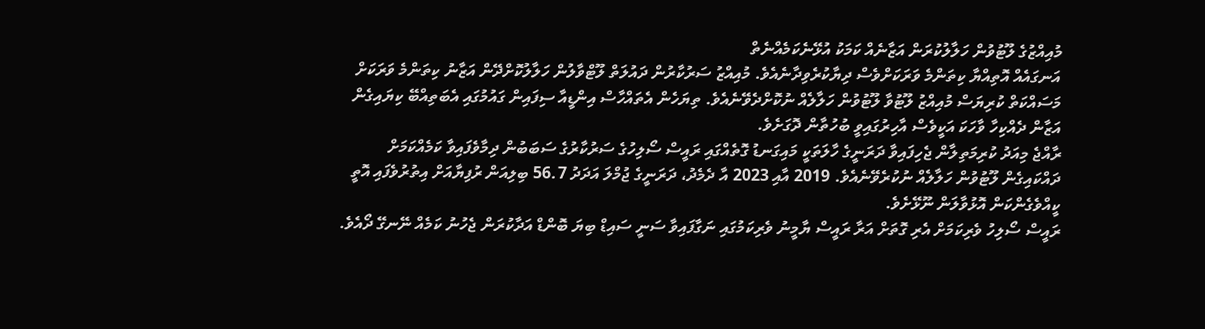މުއިއްޒުގެ ލޫޓުވުން ހަލާލުކުރަން އަޒާނެއް ކަމަކު އުޅޭނެކަމެއްނެތް
އަނގައެއް އޮތިއްޔާ ކިތަންމެ ވަރަކަށްވެސް ދިޔާކުރެވިދާނެއެވެ. މުއިއްޒު ސަރުކާރުން ދައުލަތް ލޫޓްވާލުން ހަލާލުކޮށްދޭން އަޒާނު ކިތަންމެ ވަރަކަށް މަސައްކަތް ކުރިޔަސް މުއިއްޒު ލޫޓުވާ ލޫޓުވުން ހަލާލެއް ނުކޮށްދެވޭނެއެވެ. ތިޔަހެން އެތައްހާސް އިންޑީއާ ސިފައިން ގައުމުގައި އެބަތިއްބޭ ކިޔައިގެން އަޒާން ދެއްކިހާ ވާހަކަ އަކީވެސް އާހިރުގައިވީ ބުހުތާން ދޮގަށެވެ.
ރާއްޖެ މިއަދު ކުރިމަތިލާން ޖެހިފައިވާ ދަރަނީގެ ހާލަތަކީ މައިގަނޑު ގޮތެއްގައި ރައީސް ސޯލިހުގެ ސަރުކާރުގެ ސަބަބުން ދިމާވެފައިވާ ކަމެއްކަމަށް ދައްކައިގެން ލޫޓުވުން ހަލާލެއް ނުކުރެވޭނެއެވެ. 2019 އާއި 2023 އާ ދެމެދު، ދަރަނީގެ ޖުމްލަ އަދަދު 56.7 ބިލިއަން ރުފިޔާއަށް އިތުރުވެފައި އޮތީ ކީއްވެގެންކަން އޮޅުވާލަން ނޫޅޭށެވެ.
ރައީސް ސޯލިހު ވެރިކަމަށް އެރި ގޮތަށް އަރާ ރައީސް ޔާމީނު ވެރިކަމުގައި ނަގާފައިވާ ސަނީ ސައިޑް ބިޔަ ބޮންޑް އަދާކުރަން ޖެހުނު ކަމެއް ނޭނގޭ ދޯއެވެ.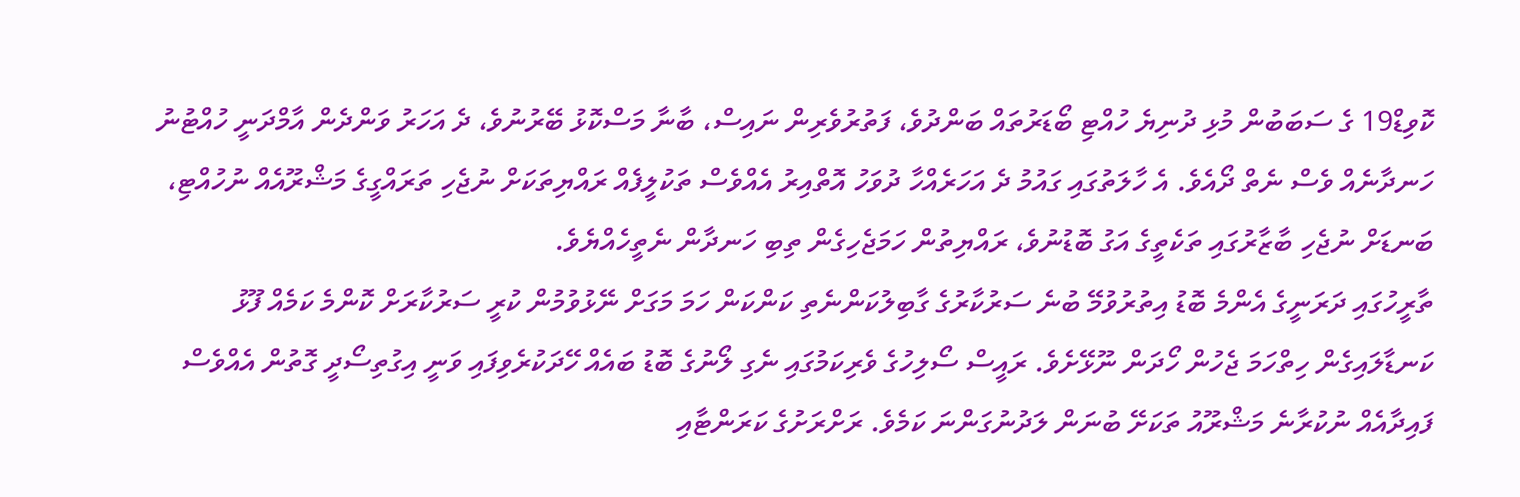ކޮވިޑް19 ގެ ސަބަބުން މުޅި ދުނިޔެ ހުއްޓި ބޯޑަރުތައް ބަންދުވެ، ފަތުރުވެރިން ނައިސް، ބާނާ މަސްކޮޅު ބޭރުނުވެ، ދެ އަހަރު ވަންދެން އާމްދަނީ ހުއްޓުނު ހަނދާނެއް ވެސް ނެތް ދޯއެވެ. އެ ހާލަތުގައި ގައުމު ދެ އަހަރެއްހާ ދުވަހު އޮތްއިރު އެއްވެސް ތަކުލީފެއް ރައްޔިތަކަށް ނުޖެހި ތަރައްގީގެ މަޝްރޫއެއް ނުހުއްޓި، ބަނޑަށް ނުޖެހި ބާޒާރުގައި ތަކެތީގެ އަގު ބޮޑުނުވެ، ރައްޔިތުން ހަމަޖެހިގެން ތިބި ހަނދާން ނެތީހެއްޔެވެ.
ތާރީހުގައި ދަރަނީގެ އެންމެ ބޮޑު އިތުރުވުމޭ ބުނެ ސަރުކާރުގެ ގާބިލުކަންނެތި ކަންކަން ހަމަ މަގަށް ނޭޅުވުމުން ކުރީ ސަރުކާރަށް ކޮންމެ ކަމެއް ފޫޅު ކަނޑާލައިގެން ހިތްހަމަ ޖެހުން ހޯދަން ނޫޅޭށެވެ. ރައީސް ސޯލިހުގެ ވެރިކަމުގައި ނެގި ލޯނުގެ ބޮޑު ބައެއް ހޭދަކުރެވިފައި ވަނީ އިގުތިސޯދީ ގޮތުން އެއްވެސް ފައިދާއެއް ނުކުރާނެ މަޝްރޫއު ތަކަށޭ ބުނަން ލަދުނުގަންނަ ކަމެވެ. ރަށްރަށުގެ ކަރަންޓާއި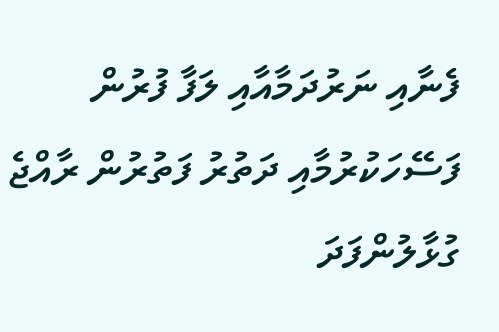ފެނާއި ނަރުދަމާއާއި ލަފާ ފުރުން ފަސޭހަކުރުމާއި ދަތުރު ފަތުރުން ރާއްޖެ ގުޅާލުންފަދަ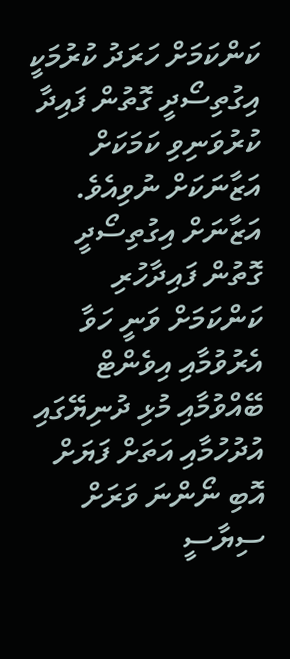ކަންކަމަށް ހަރަދު ކުރުމަކީ އިގުތިސޯދީ ގޮތުން ފައިދާ ކުރުވަނިވި ކަމަކަށް އަޒާނަކަށް ނުވިއެވެ.
އަޒާނަށް އިގުތިސޯދީ ގޮތުން ފައިދާހުރި ކަންކަމަށް ވަނީ ހަވާ އެރުވުމާއި އިވެންޓް ބޭއްވުމާއި މުޅި ދުނިޔޭގައި އުދުހުމާއި އަތަށް ފަޔަށް އޮބި ނޯންނަ ވަރަށް ސިޔާސީ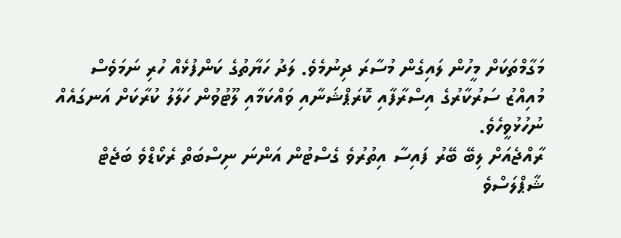މަގާމްތަކަށް މީހުން ލައިގެން މުސާރަ ދިނުމެވެ. ލަދު ހަޔާތުގެ ކަންފުޅެއް ހުރި ނަމަވެސް މުއިއްޒު ސަރުކާރުގެ އިސްރާފާއި ކޮރަޕްޝަނާއި ވައްކަމާއި ލޫޓުވުން ހަލާލު ކުރާކަށް އަނގައެއް ނުހުޅުވީހެވެ.
ރާއްޖެއަށް ލިބޭ ބޭރު ފައިސާ އިތުރުވެ ގެސްޓުން އަންނަ ނިސްބަތް ރެކޯޑްވެ ބަޖެޓް ޝާޕްލަސްވެ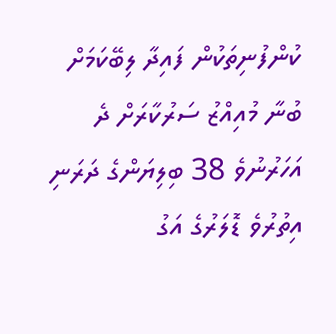ކުންފުނިތަކުން ފައިދާ ލިބޭކަމަށް ބުނާ މުއިއްޒު ސަރުކާރަށް ދެ އަހަރުނުވެ 38 ބިލިޔަންގެ ދަރަނި އިތުރުވެ ޑޮލަރުގެ އަގު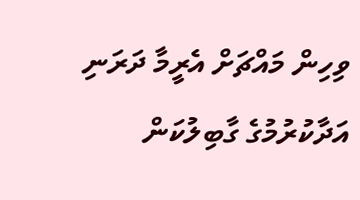ވިހިން މައްޗަށް އެރީމާ ދަރަނި އަދާކުރުމުގެ ގާބިލުކަން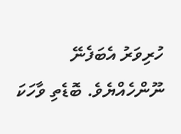ހުރިވަރު އެބަފެނޭ ނޫންހެއްޔެވެ. ބޮޑެތި ވާހަކަ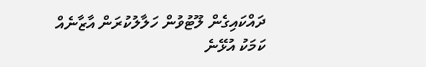ދައްކައިގެން ލޫޓުވުން ހަލާލުކުރަން އާޒާނެއް ކަމަކު އުޅޭނެ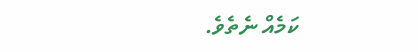ކަމެއް ނެތެވެ.